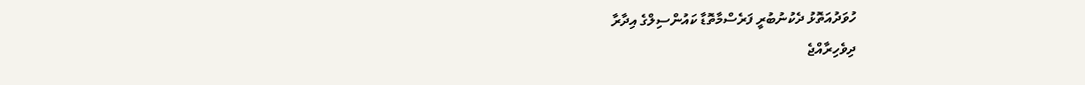ހުވަދުއަތޮޅު ދެކުނުބުރީ ފަރެސްމާތޮޑާ ކައުންސިލްގެ އިދާރާ
ދިވެހިރާއްޖެ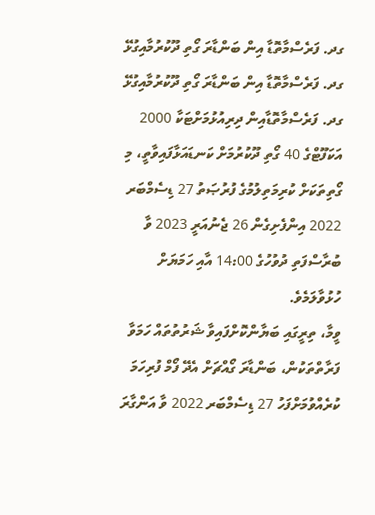ގދ. ފަރެސްމާތޮޑާ އިން ބަންޑާރަ ގޯތި ދޫކުރުމާއިގުޅޭ
ގދ. ފަރެސްމާތޮޑާ އިން ބަންޑާރަ ގޯތި ދޫކުރުމާއިގުޅޭ
ގދ. ފަރެސްމާތޮޑާއިން ދިރިއުޅުމަށްޓަކާ 2000 އަކަފޫޓްގެ 40 ގޯތި ދޫކުރުމަށް ކަނޑައަޅާފައިވާތީ، މި ގޯތިތަކަށް ކުރިމަތިލުމުގެ ފުރުޞަތު 27 ޑިސެމްބަރ 2022 އިންފެށިގެން 26 ޖެނުއަރީ 2023 ވާ ބުރާސްފަތި ދުވުހުގެ 14:00 އާއި ހަމަޔަށް ހުޅުވާލަމެވެ.
ވީމާ، ތިރީގައި ބަޔާންކޮށްފައިވާ ޝަރުތުތައް ހަމަވާ ފަރާތްތަކުން، ބަންޑާރަ ގޯއްޗަށް އެދޭ ފޯމް ފުރިހަމަ ކުރެއްވުމަށްފަހު 27 ޑިސެމްބަރ 2022 ވާ އަންގާރަ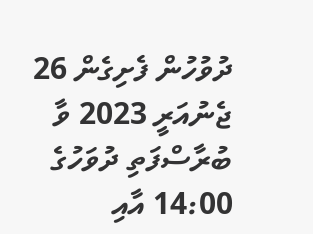ދުވުހުން ފެށިގެން 26 ޖެނުއަރީ 2023 ވާ ބުރާސްފަތި ދުވަހުގެ 14:00 އާއި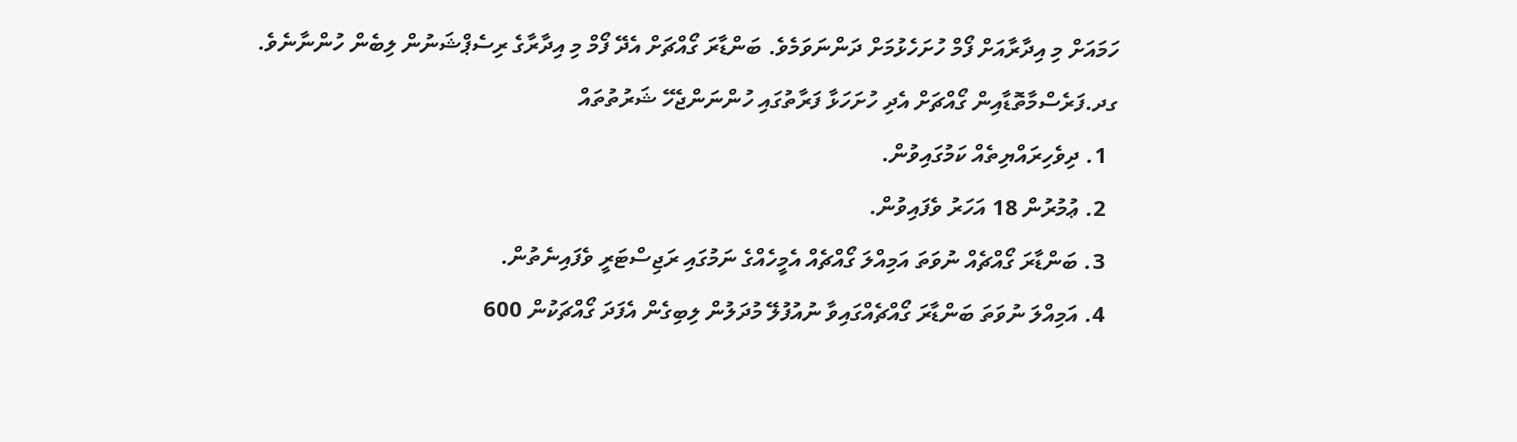ހަމައަށް މި އިދާރާއަށް ފޯމް ހުށަހެޅުމަށް ދަންނަވަމެވެ. ބަންޑާރަ ގޯއްޗަށް އެދޭ ފޯމް މި އިދާރާގެ ރިސެޕްޝަނުން ލިބެން ހުންނާނެވެ.
ގދ.ފަރެސްމާތޮޑާއިން ގޯއްޗަށް އެދި ހުށަހަޅާ ފަރާތުގައި ހުންނަންޖެހޭ ޝަރުތުތައް
  1. ދިވެހިރައްޔިތެއް ކަމުގައިވުން.
  2. ޢުމުރުން 18 އަހަރު ވެފައިވުން.
  3. ބަންޑާރަ ގޯއްޗެއް ނުވަތަ އަމިއްލަ ގޯއްޗެއް އެމީހެއްގެ ނަމުގައި ރަޖިސްޓަރީ ވެފައިނެތުން.
  4. އަމިއްލަ ނުވަތަ ބަންޑާރަ ގޯއްޗެއްގައިވާ ނުއުފުލޭ މުދަލުން ލިބިގެން އެފަދަ ގޯއްޗަކުން 600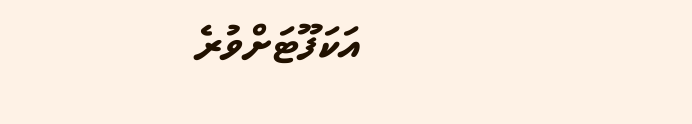އަކަފޫޓަށްވުރެ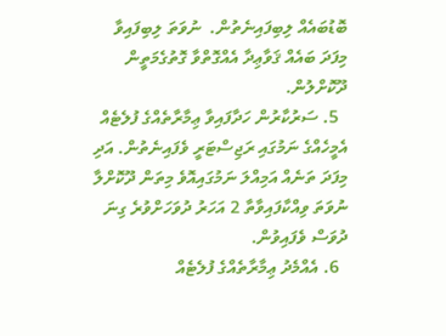ބޮޑުބައެއް ލިބިފައިނެތުން.  ނުވަތަ ލިބިފައިވާ މިފަދަ ބައެއް ޤަވާޢިދާ އެއްގޮތްވާ ގޮތުގެމަތީން ދޫކޮށްލުން.
  5. ސަރުކާރުން ހަދާފައިވާ ޢިމާރާތެއްގެ ފުލެޓެއް އެމީހެއްގެ ނަމުގައި ރަޖިސްޓަރީ ވެފައިނެތުން. އަދި މިފަދަ ތަނެއް އަމިއްލަ ނަމުގައިއޮވެ މިތަން ދޫކޮށްލާ ނުވަތަ ވިއްކާފައިވާތާ 2 އަހަރު ދުވަހަށްވުރެ ގިނަ ދުވަސް ވެފައިވުން.
  6. އެއްމެދު ޢިމާރާތެއްގެ ފުލެޓެއް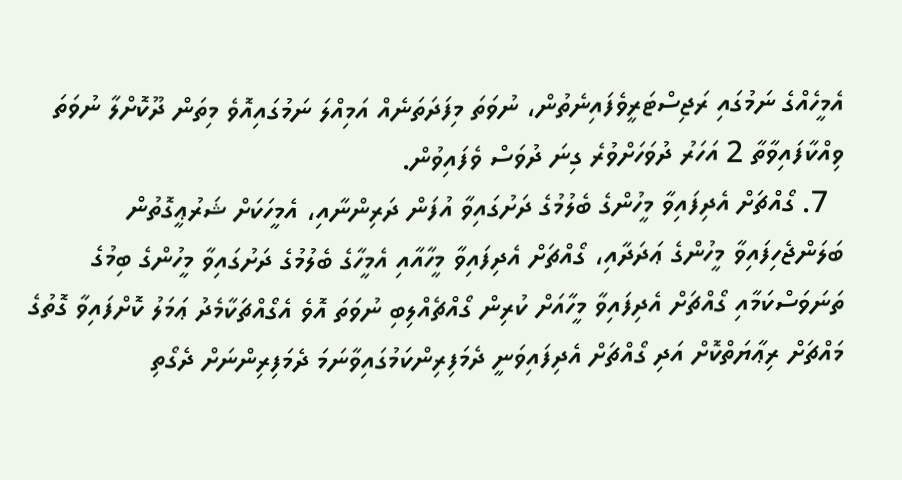އެމީހެއްގެ ނަމުގައި ރަޖިސްޓަރީވެފައިނެތުން، ނުވަތަ މިފަދަތަނެއް އަމިއްލަ ނަމުގައިއޮވެ މިތަން ދޫކޮށްލާ ނުވަތަ ވިއްކާފައިވާތާ 2 އަހަރު ދުވަހަށްވުރެ ގިނަ ދުވަސް ވެފައިވުން.
  7. ގޯއްޗަށް އެދިފައިވާ މީހުންގެ ބެލުމުގެ ދަށުގައިވާ އުފަން ދަރިންނާއި، އެމީހަކަށް ޝަރުޢީގޮތުން ބަލަންޖެހިފައިވާ މީހުންގެ ޢަދަދާއި، ގޯއްޗަށް އެދިފައިވާ މީހާއާއި އެމީހާގެ ބެލުމުގެ ދަށުގައިވާ މީހުންގެ ބިމުގެ ތަނަވަސްކަމާއި ގޯއްޗަށް އެދިފައިވާ މީހާއަށް ކުރިން ގޯއްޗެއްލިބި ނުވަތަ އޮވެ އެގޯއްޗަކާމެދު ޢަމަލު ކޮށްފައިވާ ގޮތުގެ މައްޗަށް ރިޢާޔަތްކޮށް އަދި ގޯއްޗަށް އެދިފައިވަނީ ދެމަފިރިންކަމުގައިވާނަމަ ދެމަފިރިންނަށް ދެގޯތި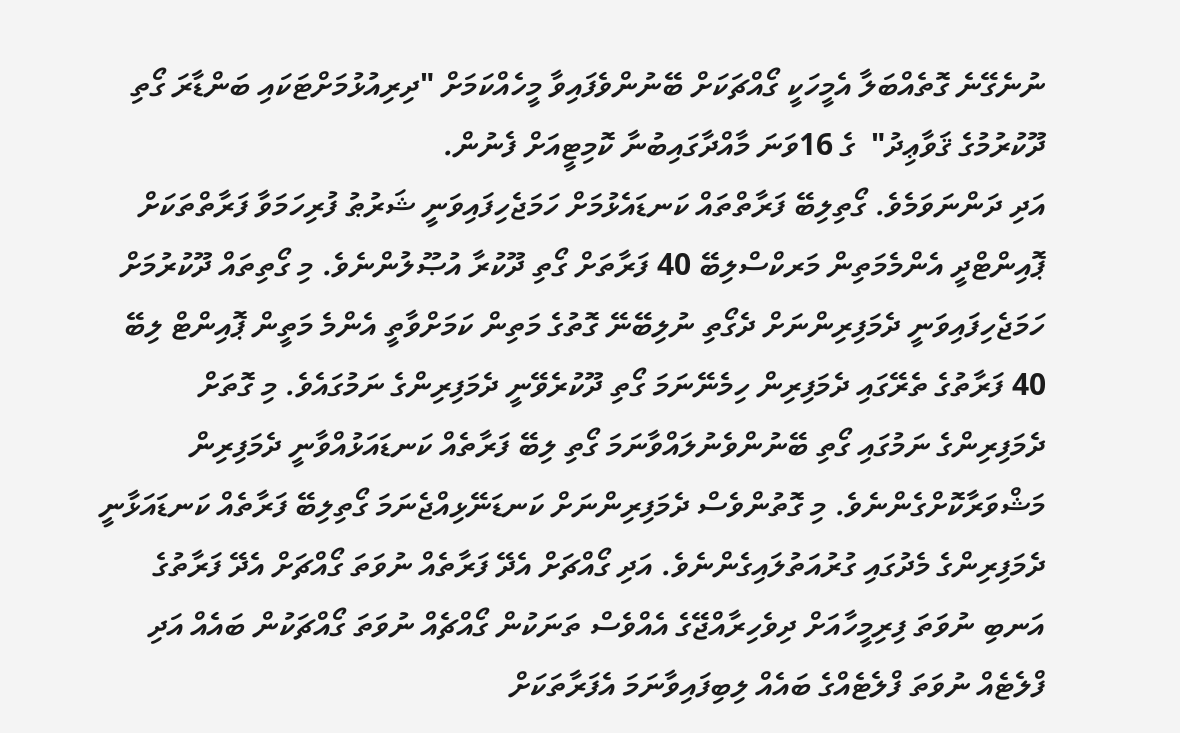ނުނެގޭނެ ގޮތެއްބަލާ އެމީހަކީ ގޯއްޗަކަށް ބޭނުންވެފައިވާ މީހެއްކަމަށް "ދިރިއުޅުމަށްޓަކައި ބަންޑާރަ ގޯތި ދޫކުރުމުގެ ޤަވާޢިދު"  ގެ 16ވަނަ މާއްދާގައިބުނާ ކޮމިޓީއަށް ފެނުން.
އަދި ދަންނަވަމެވެ. ގޯތިލިބޭ ފަރާތްތައް ކަނޑައެޅުމަށް ހަމަޖެހިފައިވަނީ ޝަރުޠު ފުރިހަމަވާ ފަރާތްތަކަށް ޕޮއިންޓްދީ އެންމެމަތިން މަރކްސްލިބޭ 40 ފަރާތަށް ގޯތި ދޫކުރާ އުޞޫލުންނެވެ. މި ގޯތިތައް ދޫކުރުމަށް ހަމަޖެހިފައިވަނީ ދެމަފިރިންނަށް ދެގޯތި ނުލިބޭނޭ ގޮތުގެ މަތިން ކަމަށްވާތީ އެންމެ މަތީން ޕޮއިންޓް ލިބޭ 40 ފަރާތުގެ ތެރޭގައި ދެމަފިރިން ހިމެނޭނަމަ ގޯތި ދޫކުރެވޭނީ ދެމަފިރިންގެ ނަމުގައެވެ. މި ގޮތަށް ދެމަފިރިންގެ ނަމުގައި ގޯތި ބޭނުންވެނުލައްވާނަމަ ގޯތި ލިބޭ ފަރާތެއް ކަނޑައަޅުއްވާނީ ދެމަފިރިން މަޝްވަރާކޮށްގެންނެވެ. މި ގޮތުންވެސް ދެމަފިރިންނަށް ކަނޑަނޭޅިއްޖެނަމަ ގޯތިލިބޭ ފަރާތެއް ކަނޑައަޅާނީ ދެމަފިރިންގެ މެދުގައި ގުރުއަތުލައިގެންނެވެ. އަދި ގޯއްޗަށް އެދޭ ފަރާތެއް ނުވަތަ ގޯއްޗަށް އެދޭ ފަރާތުގެ އަނބި ނުވަތަ ފިރިމީހާއަށް ދިވެހިރާއްޖޭގެ އެއްވެސް ތަނަކުން ގޯއްޗެއް ނުވަތަ ގޯއްޗަކުން ބައެއް އަދި ފްލެޓެއް ނުވަތަ ފްލެޓެއްގެ ބައެއް ލިބިފައިވާނަމަ އެފަރާތަކަށް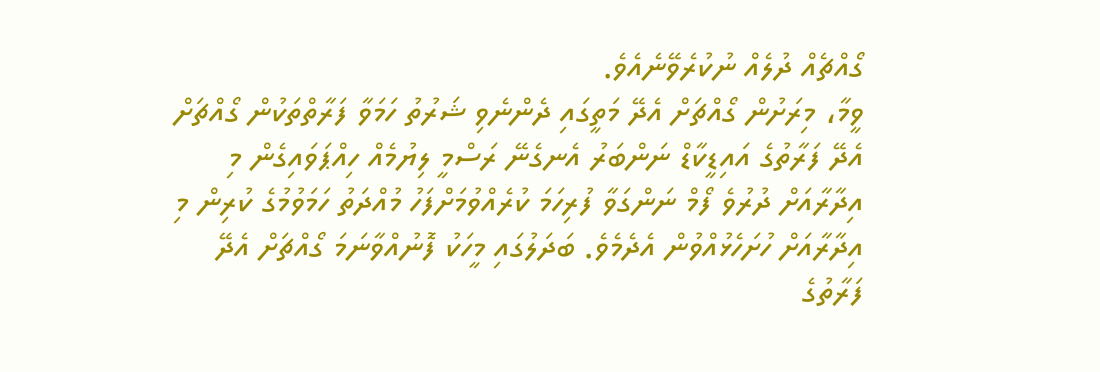ގޯއްޗެއް ދުލެއް ނުކުރެވޭނެއެވެ.
ވީމާ، މިރަށުން ގޯއްޗަށް އެދޭ މަތީގައި ދެންނެވި ޝަރުތު ހަމަވާ ފަރާތްތަކުން ގޯއްޗަށް އެދޭ ފަރާތުގެ އައިޑީކާޑް ނަންބަރު އެނގެނޭ ރަސްމީ ލިޔުމެއް ހިއްޕަވައިގެން މި އިދާރާއަށް ދުރުވެ ފޯމް ނަންގަވާ ފުރިހަމަ ކުރެއްވުމަށްފަހު މުއްދަތު ހަމަވުމުގެ ކުރިން މި އިދާރާއަށް ހުށަހެޅުއްވުން އެދެމެވެ. ބަދަލުގައި މީހަކު ފޮނުއްވާނަމަ ގޯއްޗަށް އެދޭ ފަރާތުގެ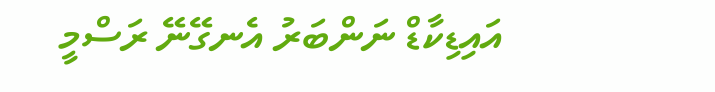އައިޑިކާޑް ނަންބަރު އެނގޭނޭ ރަސްމީ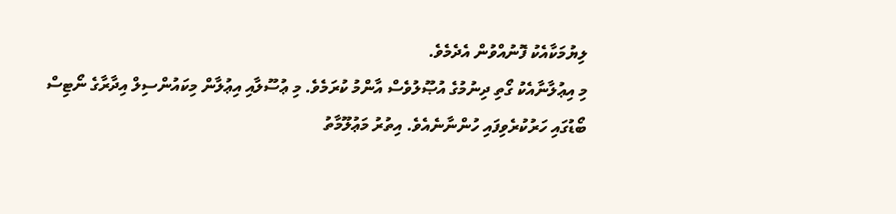ލިޔުމަކާއެކު ފޮނުއްވުން އެދެމެވެ.
މި އިޢުލާނާއެކު ގޯތި ދިނުމުގެ އުޞޫލުވެސް އާންމު ކުރަމެވެ. މި ޢުސޫލާއި އިޢުލާން މިކައުންސިލް އިދާރާގެ ނޯޓިސް ބޯޑުގައި ހަރުކުރެވިފައި ހުންނާނެއެވެ. އިތުރު މަޢުލޫމާތު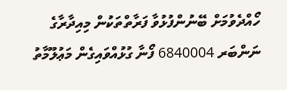ހޯއްދެވުމަށް ބޭނުންފުޅުވާ ފަރާތްތަކުން މިއިދާރާގެ ނަންބަރ 6840004 ފޯނާ ގުޅުއްވައިގެން މަޢުލޫމާތު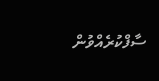ސާފްކުރެއްވުން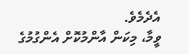އެދެމެވެ.
ވީމާ، މިކަން އާންމުކޮށް އެންގުމުގެ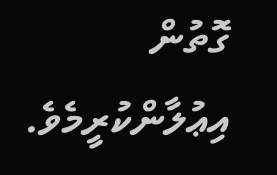ގޮތުން އިޢުލާންކުރީމެވެ.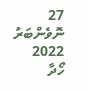27 ނޮވެންބަރު 2022
ހޯދާ